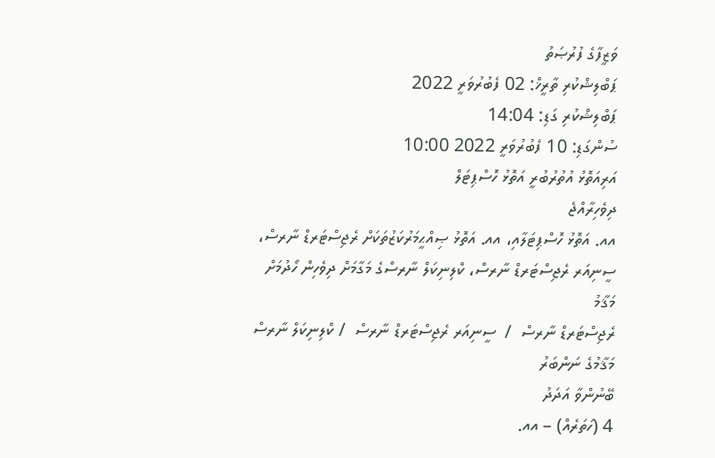ވަޒީފާގެ ފުރުޞަތު
ޕަބްލިޝްކުރި ތާރީޚް: 02 ފެބުރުވަރީ 2022
ޕަބްލިޝްކުރި ގަޑި: 14:04
ސުންގަޑި: 10 ފެބުރުވަރީ 2022 10:00
އަރިއަތޮޅު އުތުރުބުރީ އަތޮޅު ހޮސްޕިޓަލް
ދިވެހިރާއްޖެ
އއ. އަތޮޅު ހޮސްޕިޓަލާއި، އއ. އަތޮޅު ޞިއްޙީމަރުކަޒުތަކަށް ރެޖިސްޓަރޑް ނާރސް، ސީނިއަރ ރެޖިސްޓަރޑް ނާރސް، ކްލިނިކަލް ނާރސްގެ މަގާމަށް ދިވެހިން ހޯދުމަށް
މަޤާމު
ރެޖިސްޓަރޑް ނާރސް  /  ސީނިއަރ ރެޖިސްޓަރޑް ނާރސް  / ކްލިނިކަލް ނާރސް
މަޤާމުގެ ނަންބަރު
ބޭނުންވާ އަދަދު
4 (ހަތަރެއް) – އއ.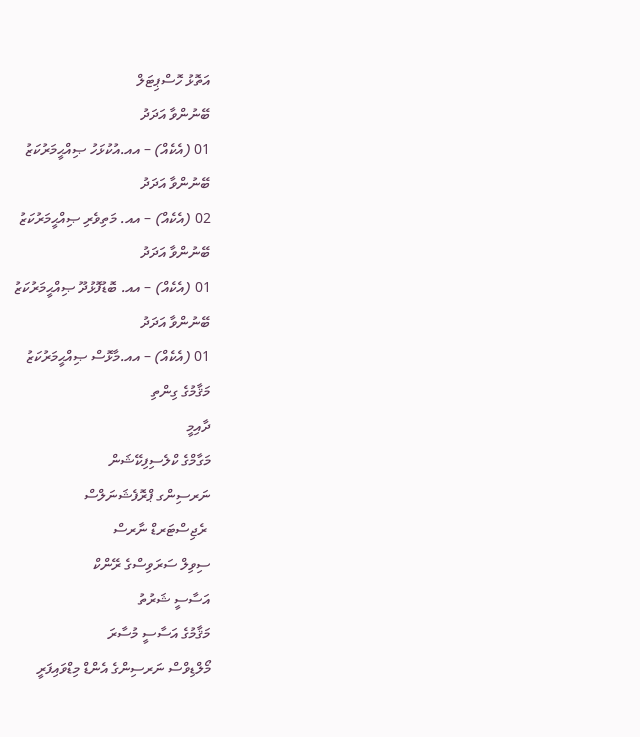އަތޮޅު ހޮސްޕިޓަލް
ބޭނުންވާ އަދަދު
01 (އެކެއް) – އއ.އުކުޅަހު ޞިއްޙީމަރުކަޒު
ބޭނުންވާ އަދަދު
02 (އެކެއް) – އއ. މަތިވެރި ޞިއްޙީމަރުކަޒު
ބޭނުންވާ އަދަދު
01 (އެކެއް) – އއ. ބޮޑުފޮޅުދޫ ޞިއްޙީމަރުކަޒު
ބޭނުންވާ އަދަދު
01 (އެކެއް) – އއ.މާޅޮސް ޞިއްޙީމަރުކަޒު
މަޤާމުގެ ގިންތި
ދާއިމީ
މަގާމްގެ ކްލެސިފިކޭޝަން
ނަރސިންގ ޕްރޮފެޝަނަލްސް
 ރެޖިސްޓަރޑް ނާރސް
ސިވިލް ސަރަވިސްގެ ރޭންކް
އަސާސީ ޝަރުތު
މަޤާމުގެ އަސާސީ މުސާރަ
މޯލްޑިވްސް ނަރސިންގެ އެންޑް މިޑްވައިފަރީ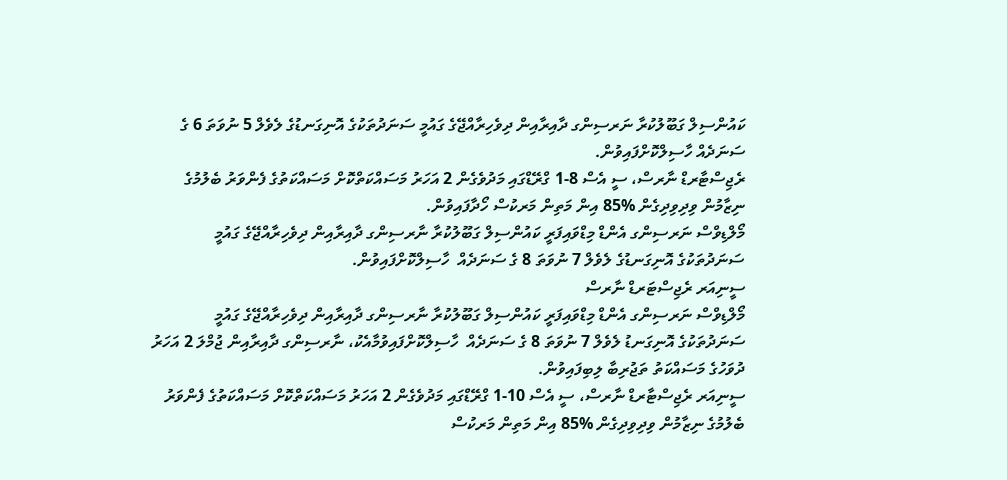ކައުންސިލް ގަބޫލުކުރާ ނަރސިންގ ދާއިރާއިން ދިވެހިރާއްޖޭގެ ގައުމީ ސަނަދުތަކުގެ އޮނިގަނޑުގެ ލެވެލް 5 ނުވަތަ 6 ގެ ސަނަދެއް ހާސިލްކޮށްފައިވުން.
ރެޖިސްޓާރޑް ނާރސް، ސީ އެސް 8-1 ގްރޭޑްގައި މަދުވެގެން 2 އަހަރު މަސައްކަތްކޮށް މަސައްކަތުގެ ފެންވަރު ބެލުމުގެ ނިޒާމުން ވިދިވިދިގެން %85 އިން މަތިން މަރކުސް ހޯދާފައިވުން.
މޯލްޑިވްސް ނަރސިންގ އެންޑް މިޑްވައިފަރީ ކައުންސިލް ގަބޫލުކުރާ ނާރސިންގ ދާއިރާއިން ދިވެހިރާއްޖޭގެ ގައުމީ ސަނަދުތަކުގެ އޮނިގަނޑުގެ ލެވެލް 7 ނުވަތަ 8 ގެ ސަނަދެއް  ހާސިލްކޮށްފައިވުން.
ސީނިއަރ ރެޖިސްޓަރޑް ނާރސް
މޯލްޑިވްސް ނަރސިންގ އެންޑް މިޑްވައިފަރީ ކައުންސިލް ގަބޫލުކުރާ ނާރސިންގ ދާއިރާއިން ދިވެހިރާއްޖޭގެ ގައުމީ ސަނަދުތަކުގެ އޮނިގަނޑު ލެވެލް 7 ނުވަތަ 8 ގެ ސަނަދެއް  ހާސިލްކޮށްފައިވުމާއެކު، ނާރސިންގ ދާއިރާއިން ޖުމްލަ 2 އަހަރު ދުވަހުގެ މަސައްކަތު ތަޖުރިބާ ލިބިފައިވުން.
ސީނިއަރ ރެޖިސްޓާރޑް ނާރސް، ސީ އެސް 10-1 ގްރޭޑްގައި މަދުވެގެން 2 އަހަރު މަސައްކަތްކޮށް މަސައްކަތުގެ ފެންވަރު ބެލުމުގެ ނިޒާމުން ވިދިވިދިގެން %85 އިން މަތިން މަރކުސް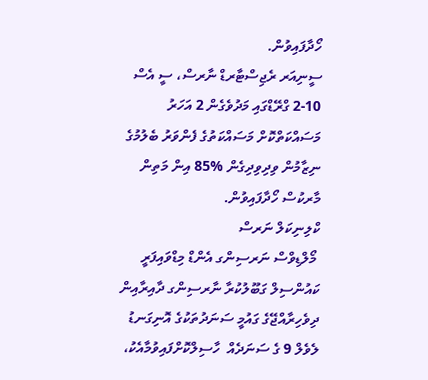ހޯދާފައިވުން.
ސީނިއަރ ރެޖިސްޓާރޑް ނާރސް، ސީ އެސް 10-2 ގްރޭޑްގައި މަދުވެގެން 2 އަހަރު މަސައްކަތްކޮށް މަސައްކަތުގެ ފެންވަރު ބެލުމުގެ ނިޒާމުން ވިދިވިދިގެން %85 އިން މަތިން މާރކުސް ހޯދާފައިވުން.
ކްލިނިކަލް ނަރސް
 މޯލްޑިވްސް ނަރސިންގ އެންޑް މިޑްވައިފަރީ ކައުންސިލް ގަބޫލުކުރާ ނާރސިންގ ދާއިރާއިން ދިވެހިރާއްޖޭގެ ގައުމީ ސަނަދުތަކުގެ އޮނިގަނޑު ލެވެލް 9 ގެ ސަނަދެއް  ހާސިލްކޮށްފައިވުމާއެކު،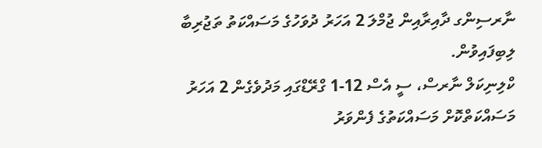ނާރސިންގ ދާއިރާއިން ޖުމްލަ 2 އަހަރު ދުވަހުގެ މަސައްކަތު ތަޖުރިބާ ލިބިފައިވުން.
ކްލިނިކަލް ނާރސް، ސީ އެސް 12-1 ގްރޭޑްގައި މަދުވެގެން 2 އަހަރު މަސައްކަތްކޮށް މަސައްކަތުގެ ފެންވަރު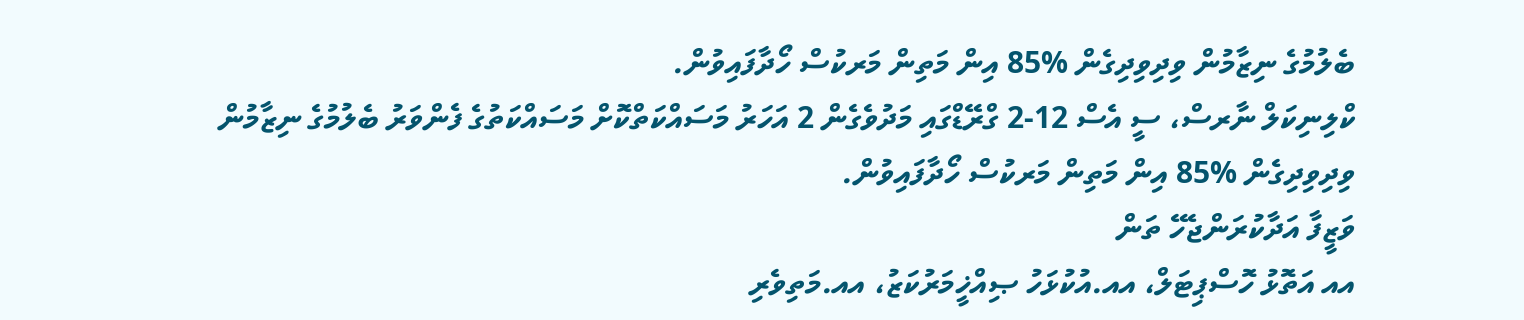ބެލުމުގެ ނިޒާމުން ވިދިވިދިގެން %85 އިން މަތިން މަރކުސް ހޯދާފައިވުން.
ކްލިނިކަލް ނާރސް، ސީ އެސް 12-2 ގްރޭޑްގައި މަދުވެގެން 2 އަހަރު މަސައްކަތްކޮށް މަސައްކަތުގެ ފެންވަރު ބެލުމުގެ ނިޒާމުން ވިދިވިދިގެން %85 އިން މަތިން މަރކުސް ހޯދާފައިވުން.
ވަޒީފާ އަދާކުރަންޖެހޭ ތަން
އއ އަތޮޅު ހޮސްޕިޓަލް، އއ.އުކުޅަހު ޞިއްޚީމަރުކަޒު، އއ.މަތިވެރި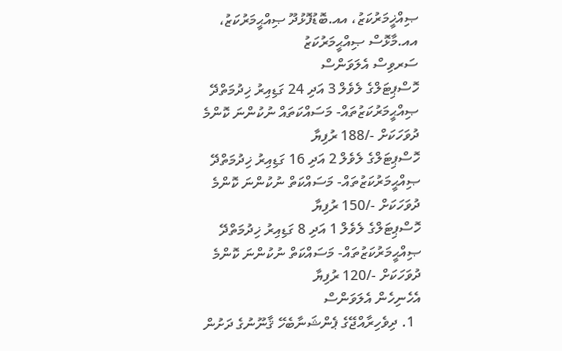ޞިއްޚީމަރުކަޒު، އއ.ބޮޑުފޮޅުދޫ ޞިއްޙީމަރުކަޒު، އއ.މާޅޮސް ޞިއްޙީމަރުކަޒު
ސަރވިސް އެލަވަންސް
ހޮސްޕިޓަލްގެ ލެވެލް 3 އަދި 24 ގަޑިއިރު ޚިދުމަތްދޭ ޞިއްޙީމަރުކަޒުތައް- މަސައްކަތައް ނުކުންނަ ކޮންމެ ދުވަހަކަށް -/188 ރުފިޔާ
ހޮސްޕިޓަލްގެ ލެވެލް 2 އަދި 16 ގަޑިއިރު ޚިދުމަތްދޭ ޞިއްޙީމަރުކަޒުތައް- މަސައްކަތް ނުކުންނަ ކޮންމެ ދުވަހަކަށް -/150 ރުފިޔާ
ހޮސްޕިޓަލްގެ ލެވެލް 1 އަދި 8 ގަޑިއިރު ޚިދުމަތްދޭ ޞިއްޙީމަރުކަޒުތައް- މަސައްކަތް ނުކުންނަ ކޮންމެ ދުވަހަކަށް -/120 ރުފިޔާ
އެހެނިހެން އެލަވަންސް
  1. ދިވެހިރާއްޖޭގެ ޕެންޝަނާބެހޭ ޤާނޫނުގެ ދަށުން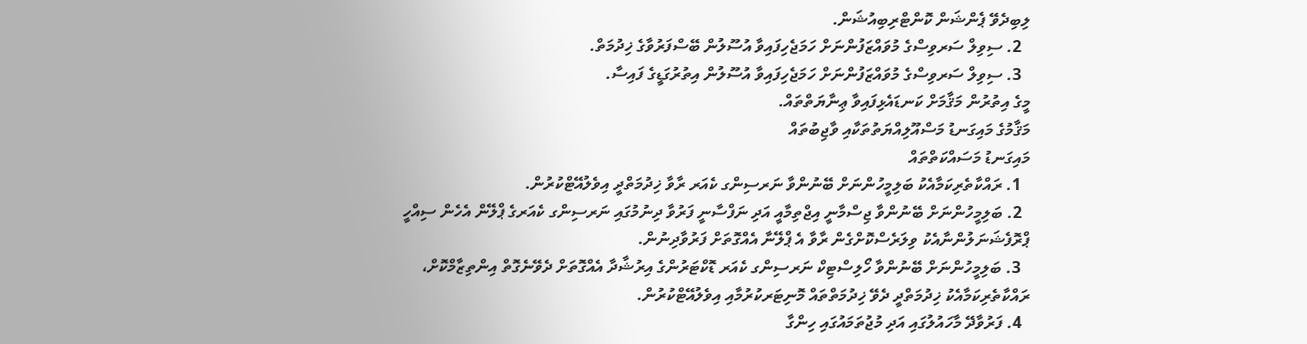ލިބިދެވޭ ޕެންޝަން ކޮންޓްރިބިއުޝަން.
  2. ސިވިލް ސަރވިސްގެ މުވައްޒަފުންނަށް ހަމަޖެހިފައިވާ އުސޫލުން ބޭސްފަރުވާގެ ޚިދުމަތް.
  3. ސިވިލް ސަރވިސްގެ މުވައްޒަފުންނަށް ހަމަޖެހިފައިވާ އުސޫލުން އިތުރުގަޑީގެ ފައިސާ.
މީގެ އިތުރުން މަޤާމަށް ކަނޑައެޅިފައިވާ ޢިނާޔަތްތައް.
މަޤާމުގެ މައިގަނޑު މަސްއޫލިއްޔަތުތަކާއި ވާޖިބުތައް
މައިގަނޑު މަސައްކަތްތައް
  1. ރައްކާތެރިކަމާއެކު ބަލިމީހުންނަށް ބޭނުންވާ ނަރސިންގ ކެއަރ ރާވާ ޚިދުމަތްދީ އިވެލުއޭޓްކުރުން.
  2. ބަލިމީހުންނަށް ބޭނުންވާ ޖިސްމާނީ އިޖްތިމާއީ އަދި ނަފްސާނީ ފަރުވާ ދިނުމުގައި ނަރސިންގ ކެއަރގެ ޕްލޭން އެހެން ސިއްހީ ޕްރޮފެޝަނަލުންނާއެކު ވިލަރެސްކޮށްގެން ރާވާ އެ ޕްލޭނާ އެއްގޮތަށް ފަރުވާދިނުން.
  3. ބަލިމީހުންނަށް ބޭނުންވާ ހޯލިސްޓިކް ނަރސިންގ ކެއަރ ޑޮކްޓަރުންގެ އިރުޝާދާ އެއްގޮތަށް ދެވޭނެގޮތް އިންތިޒާމްކޮށް، ރައްކާތެރިކަމާއެކު ޚިދުމަތްދީ ދެވޭ ޚިދުމަތްތައް މޮނިޓަރކުރުމާއި އިވެލުއޭޓްކުރުން.
  4. ފަރުވާދޭ މާހައުލުގައި އަދި މުޖުތަމައުގައި ހިންގާ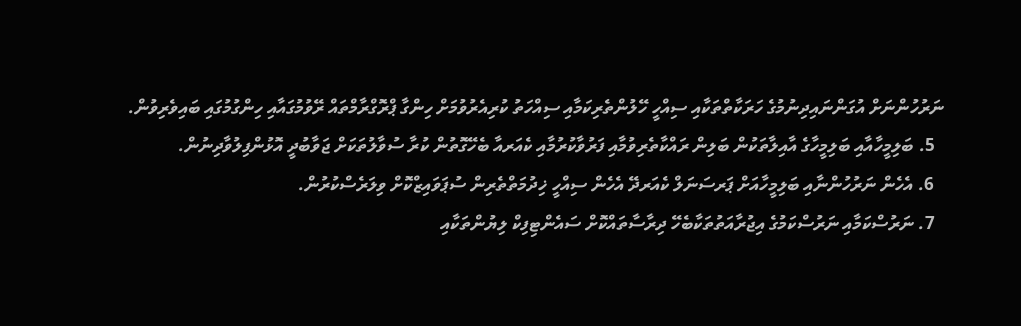ނަރުހުންނަށް އުގަންނައިދިނުމުގެ ހަރަކާތްތަކާއި ސިއްހީ ހޭލުންތެރިކަމާއި ސިއްހަތު ކުރިއެރުވުމަށް ހިންގާ ޕްރޮގްރާމްތައް ރޭވުމުގައާއި ހިންގުމުގައި ބައިވެރިވުން.
  5. ބަލިމީހާއާއި ބަލިމީހާގެ އާއިލާތަކުން ބަލިން ރައްކާތެރިވުމާއި ފަރުވާކުރުމާއި ކެއަރއާ ބެހޭގޮތުން ކުރާ ސުވާލުތަކަށް ޖަވާބުދީ އޮޅުންފިލުވާދިނުން.
  6. އެހެން ނަރުހުންނާއި ބަލިމީހާއަށް ޕަރސަނަލް ކެއަރދޭ އެހެން ސިއްހީ ޚިދުމަތްތެރިން ސުޕަވައިޒްކޮށް ވިލަރެސްކުރުން.
  7. ނަރުސްކަމާއި ނަރުސްކަމުގެ އިޖުރާއަތުތަކާބެހޭ ދިރާސާތައްކޮށް ސައެންޓިފިކް ލިޔުންތަކާއި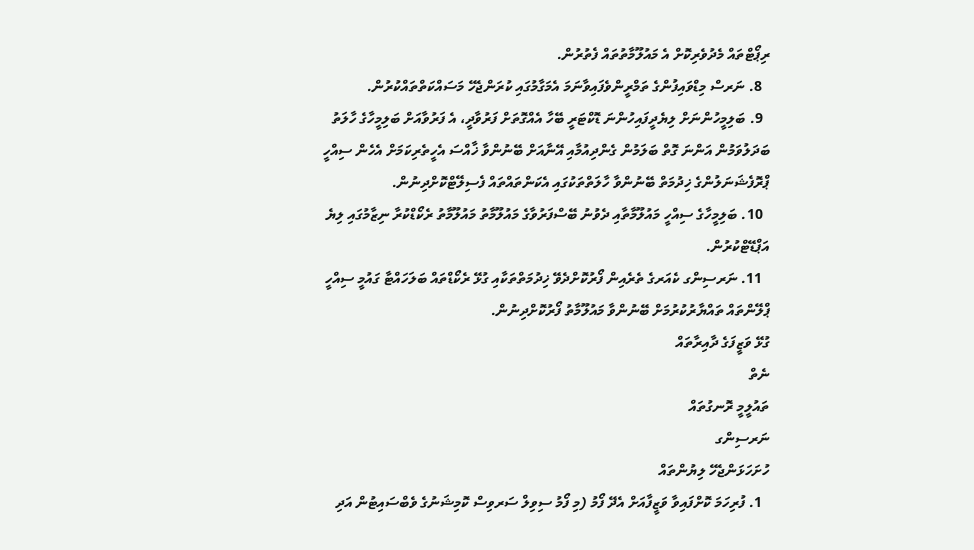ރިޕޯޓްތައް މެދުވެރިކޮށް އެ މައުލޫމާތުތައް ފެތުރުން.
  8. ނަރސް މިޑްވައިފުންގެ ތަމްރީންވެފައިވާނަމަ އެމަގާމުގައި ކުރަންޖެހޭ މަސައްކަތްތައްކުރުން.
  9. ބަލިމީހުންނަށް ލިޔެދީފައިހުންނަ ޑޮކްޓަރީ ބޭހާ އެއްގޮތަށް ފަރުވާދީ، އެ ފަރުވާއަށް ބަލިމީހާގެ ހާލަތު ބަދަލުވަމުން އަންނަ ގޮތް ބަލަމުން ގެންދިއުމާއި އޭނާއަށް ބޭނުންވާ ޚާއްސަ އެހީތެރިކަމަށް އެހެން ސިއްހީ ޕްރޮފެޝަނަލުންގެ ޚިދުމަތް ބޭނުންވާ ހާލަތްތަކުގައި އެކަންތައްތައް ފެސިލޭޓްކޮށްދިނުން.
  10. ބަލިމީހާގެ ސިއްހީ މައުލޫމާތާއި ދެވުނު ބޭސްފަރުވާގެ މައުލޫމާތު މައުލޫމާތު ރެކޯޑްކުރާ ނިޒާމުގައި ލިޔެ އަޕްޑޭޓްކުރުން.
  11. ނަރސިންގ ކެއަރގެ ތެރެއިން ފޯރުކޮށްދެވޭ ޚިދުމަތްތަކާއި ގުޅޭ ރެކޯޑްތައް ބަލަހައްޓާ ގައުމީ ސިއްހީ ޕްލޭންތައް ތައްޔާރުކުރުމަށް ބޭނުންވާ މައުލޫމާތު ފޯރުކޮށްދިނުން.
ގުޅޭ ވަޒީފަގެ ދާއިރާތައް
ނެތް
ތައުލީމީ ރޮނގުތައް
ނަރސިންގ
ހުށަހަޅަންޖެހޭ ލިޔުންތައް
  1. ފުރިހަމަ ކޮށްފައިވާ ވަޒީފާއަށް އެދޭ ފޯމު (މި ފޯމު ސިވިލް ސަރވިސް ކޮމިޝަނުގެ ވެބްސައިޓުން އަދި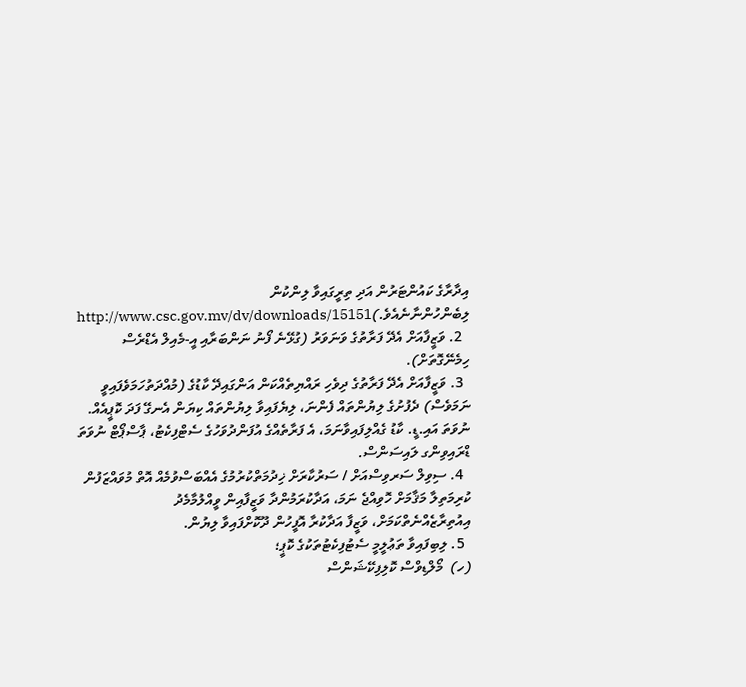އިދާރާގެ ކައުންޓަރުން އަދި ތިރީގައިވާ ލިންކުން ލިބެންހުންނާނެއެވެ.)http://www.csc.gov.mv/dv/downloads/15151
  2. ވަޒީފާއަށް އެދޭ ފަރާތުގެ ވަނަވަރު (ގުޅޭނެ ފޯނު ނަންބަރާއި އީ-މެއިލް އެޑްރެސް ހިމެނޭގޮތަށް).
  3. ވަޒީފާއަށް އެދޭ ފަރާތުގެ ދިވެހި ރައްޔިތެއްކަން އަންގައިދޭ ކާޑުގެ (މުއްދަތުހަމަވެފައިވީ ނަމަވެސް) ދެފުށުގެ ލިޔުންތައް ފެންނަ، ލިޔެފައިވާ ލިޔުންތައް ކިޔަން އެނގޭ ފަދަ ކޮޕީއެއް. ނުވަތަ އައި.ޑީ. ކާޑު ގެއްލިފައިވާނަމަ، އެ ފަރާތެއްގެ އުފަންދުވަހުގެ ސެޓްފިކެޓު، ޕާސްޕޯޓް ނުވަތަ ޑްރައިވިންގ ލައިސަންސް.
  4. ސިވިލް ސަރވިސްއަށް / ސަރުކާރަށް ޚިދުމަތްކުރުމުގެ އެއްބަސްވުމެއް އޮތް މުވައްޒަފުން ކުރިމަތިލާ މަޤާމަށް ހޮވިއްޖެ ނަމަ، އަދާކުރަމުންދާ ވަޒީފާއިން ވީއްލުމާމެދު އިއުތިރާޒެއްނެތްކަމަށް، ވަޒީފާ އަދާކުރާ އޮފީހުން ދޫކޮށްފައިވާ ލިޔުން.
  5. ލިބިފައިވާ ތަޢުލީމީ ސެޓުފިކެޓުތަކުގެ ކޮޕީ؛
(ހ)  މޯލްޑިވްސް ކޮލިފިކޭޝަންސް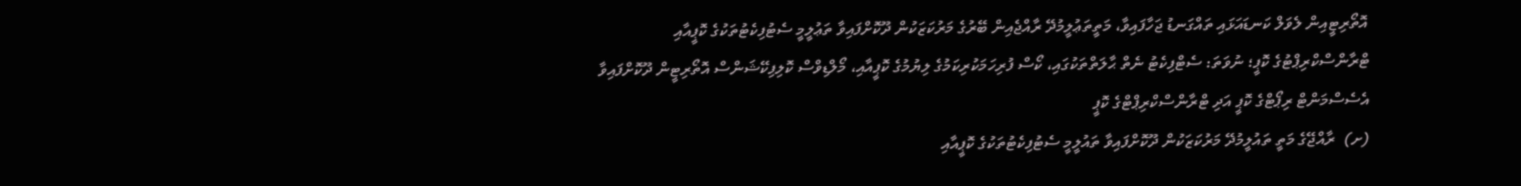އޮތޯރިޓީއިން ލެވަލް ކަނޑައަޅައި ތައްގަނޑު ޖަހާފައިވާ، މަތީތަޢުލީމުދޭ ރާއްޖެއިން ބޭރުގެ މަރުކަޒަކުން ދޫކޮށްފައިވާ ތަޢުލީމީ ސެޓުފިކެޓުތަކުގެ ކޮޕީއާއި ޓްރާންސްކްރިޕްޓުގެ ކޮޕީ؛ ނުވަތަ: ސެޓްފިކެޓު ނެތް ޙާލަތްތަކުގައި، ކޯސް ފުރިހަމަކުރިކަމުގެ ލިޔުމުގެ ކޮޕީއާއި، މޯލްޑިވްސް ކޮލިފިކޭޝަންސް އޮތޯރިޓީން ދޫކޮށްފައިވާ އެސެސްމަންޓް ރިޕޯޓްގެ ކޮޕީ އަދި ޓްރާންސްކްރިޕްޓްގެ ކޮޕީ
(ށ)  ރާއްޖޭގެ މަތީ ތައުލީމުދޭ މަރުކަޒަކުން ދޫކޮށްފައިވާ ތައުލީމީ ސެޓުފިކެޓުތަކުގެ ކޮޕީއާއި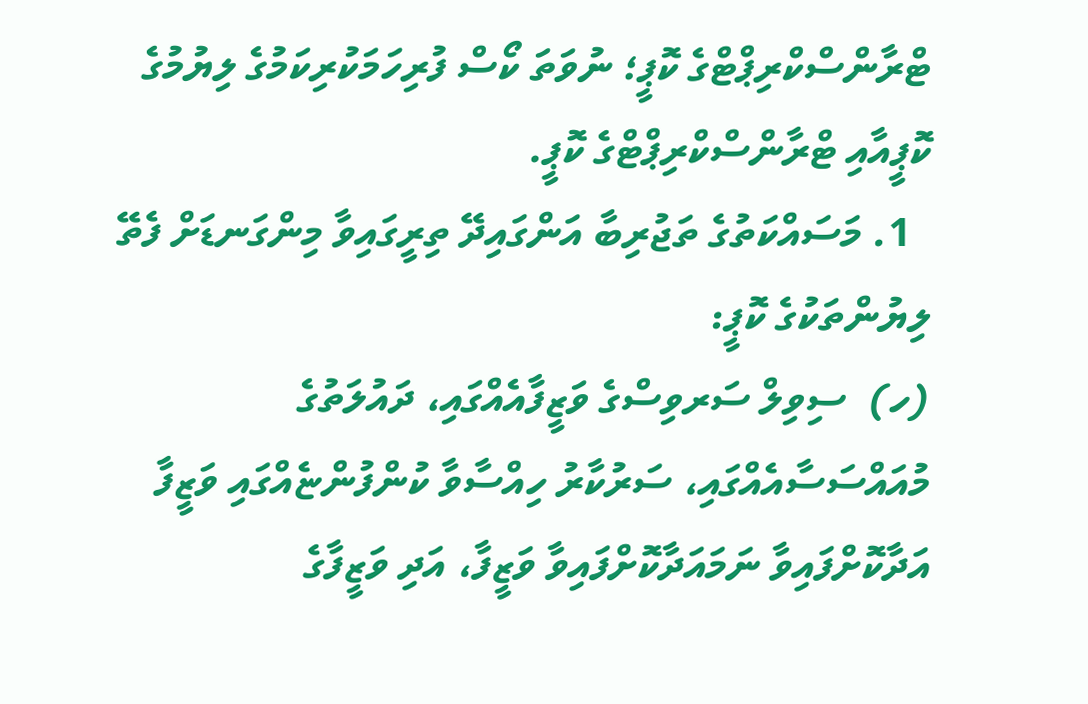ޓްރާންސްކްރިޕްޓްގެ ކޮޕީ؛ ނުވަތަ ކޯސް ފުރިހަމަކުރިކަމުގެ ލިޔުމުގެ ކޮޕީއާއި ޓްރާންސްކްރިޕްޓްގެ ކޮޕީ.
  1. މަސައްކަތުގެ ތަޖުރިބާ އަންގައިދޭ ތިރީގައިވާ މިންގަނޑަށް ފެތޭ ލިޔުންތަކުގެ ކޮޕީ:
(ހ)  ސިވިލް ސަރވިސްގެ ވަޒީފާއެއްގައި، ދައުލަތުގެ މުއައްސަސާއެއްގައި، ސަރުކާރު ހިއްސާވާ ކުންފުންޏެއްގައި ވަޒީފާ އަދާކޮށްފައިވާ ނަމައަދާކޮށްފައިވާ ވަޒީފާ، އަދި ވަޒީފާގެ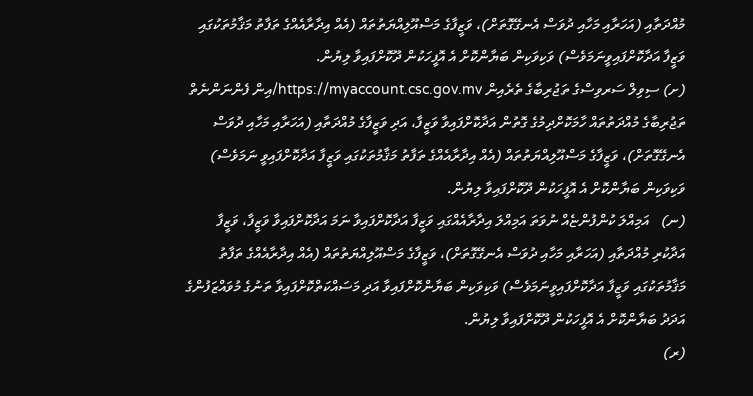މުއްދަތާއި (އަހަރާއި މަހާއި ދުވަސް އެނގޭގޮތަށް)، ވަޒީފާގެ މަސްއޫލިއްޔަތުތައް (އެއް އިދާރާއެއްގެ ތަފާތު މަޤާމުތަކުގައި ވަޒީފާ އަދާކޮށްފައިވީނަމަވެސް) ވަކިވަކިން ބަޔާންކޮށް އެ އޮފީހަކުން ދޫކޮށްފައިވާ ލިޔުން.
(ށ) ސިވިލް ސަރވިސްގެ ތަޖުރިބާގެ ތެރެއިން https://myaccount.csc.gov.mv/އިން ފެންނަންނެތް ތަޖުރިބާގެ މުއްދަތުތައް ހާމަކޮށްދިމުގެ ގޮތުން އަދާކޮށްފައިވާ ވަޒީފާ، އަދި ވަޒީފާގެ މުއްދަތާއި (އަހަރާއި މަހާއި ދުވަސް އެނގޭގޮތަށް)، ވަޒީފާގެ މަސްއޫލިއްޔަތުތައް (އެއް އިދާރާއެއްގެ ތަފާތު މަޤާމުތަކުގައި ވަޒީފާ އަދާކޮށްފައިވީ ނަމަވެސް) ވަކިވަކިން ބަޔާންކޮށް އެ އޮފީހަކުން ދޫކޮށްފައިވާ ލިޔުން.
(ނ)   އަމިއްލަ ކުންފުންޏެއް ނުވަތަ އަމިއްލަ އިދާރާއެއްގައި ވަޒީފާ އަދާކޮށްފައިވާ ނަމަ އަދާކޮށްފައިވާ ވަޒީފާ، ވަޒީފާ އަދާކުރި މުއްދަތާއި (އަހަރާއި މަހާއި ދުވަސް އެނގޭގޮތަށް)، ވަޒީފާގެ މަސްއޫލިއްޔަތުތައް (އެއް އިދާރާއެއްގެ ތަފާތު މަޤާމުތަކުގައި ވަޒީފާ އަދާކޮށްފައިވީނަމަވެސް) ވަކިވަކިން ބަޔާންކޮށްފައިވާ އަދި މަސައްކަތްކޮށްފައިވާ ތަނުގެ މުވައްޒަފުންގެ އަދަދު ބަޔާންކޮށް އެ އޮފީހަކުން ދޫކޮށްފައިވާ ލިޔުން.
(ރ)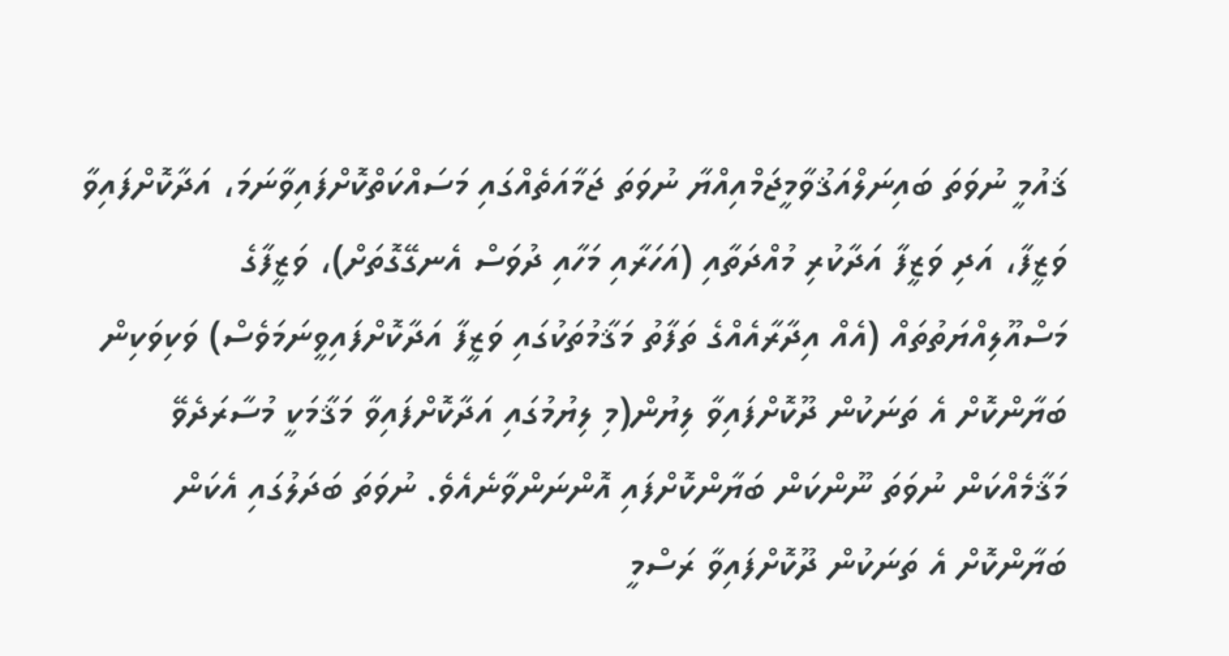ޤައުމީ ނުވަތަ ބައިނަލްއަޤުވާމީޖަމްއިއްޔާ ނުވަތަ ޖަމާއަތެއްގައި މަސައްކަތްކޮށްފައިވާނަމަ، އަދާކޮށްފައިވާ ވަޒީފާ، އަދި ވަޒީފާ އަދާކުރި މުއްދަތާއި (އަހަރާއި މަހާއި ދުވަސް އެނގޭގޮތަށް)، ވަޒީފާގެ މަސްއޫލިއްޔަތުތައް (އެއް އިދާރާއެއްގެ ތަފާތު މަޤާމުތަކުގައި ވަޒީފާ އަދާކޮށްފައިވީނަމަވެސް) ވަކިވަކިން ބަޔާންކޮށް އެ ތަނަކުން ދޫކޮށްފައިވާ ލިޔުން(މި ލިޔުމުގައި އަދާކޮށްފައިވާ މަޤާމަކީ މުސާރަދެވޭ މަޤާމެއްކަން ނުވަތަ ނޫންކަން ބަޔާންކޮށްފައި އޮންނަންވާނެއެވެ. ނުވަތަ ބަދަލުގައި އެކަން ބަޔާންކޮށް އެ ތަނަކުން ދޫކޮށްފައިވާ ރަސްމީ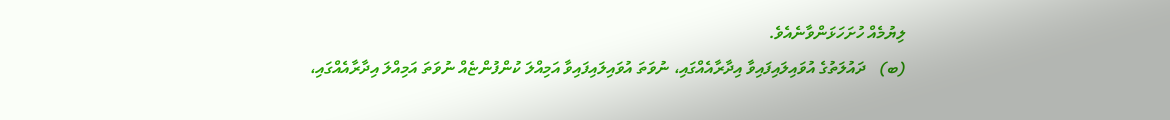ލިޔުމެއް ހުށަހަޅަންވާނެއެވެ.
(ބ)   ދައުލަތުގެ އުވައިލައިފައިވާ އިދާރާއެއްގައި، ނުވަތަ އުވައިލައިފައިވާ އަމިއްލަ ކުންފުންޏެއް ނުވަތަ އަމިއްލަ އިދާރާއެއްގައި،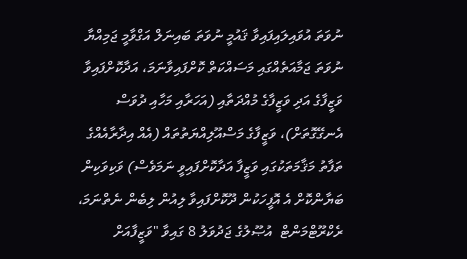ނުވަތަ އުވައިލައިފައިވާ ޤައުމީ ނުވަތަ ބައިނަލް އަގްވާމީ ޖަމިއްޔާ ނުވަތަ ޖަމާއަތެއްގައި މަސައްކަތް ކޮށްފައިވާނަމަ، އަދާކޮށްފައިވާ ވަޒީފާގެ އަދި ވަޒީފާގެ މުއްދަތާއި (އަހަރާއި މަހާއި ދުވަސް އެނގޭގޮތަށް)، ވަޒީފާގެ މަސްއޫލިއްޔަތުތައް (އެއް އިދާރާއެއްގެ ތަފާތު މަޤާމަތަކުގައި ވަޒީފާ އަދާކޮށްފައިވީ ނަމަވެސް) ވަކިވަކިން ބަޔާންކޮށް އެ އޮފީހަކުން ދޫކޮށްފައިވާ ލިއުން ލިބެން ނެތްނަމަ، ރެކްރޫޓްމަންޓް  އުޞޫލުގެ ޖަދުވަލު 8 ގައިވާ "ވަޒީފާއަށް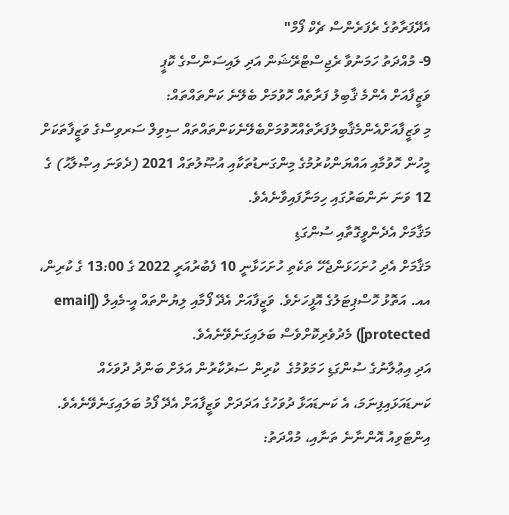އެދޭފަރާތުގެ ރެފަރެންސް ޗެކް ފޯމް"
9- މުއްދަތު ހަމަނުވާ ރެޖިސްޓްރޭޝަން އަދި ލައިސަންސްގެ ކޮޕީ
ވަޒީފާއަށް އެންމެ ޤާބިލު ފަރާތެއް ހޮވުމަށް ބެލޭނެ ކަންތައްތައް:
މި ވަޒީފާއަށްއެންމެޤާބިލުފަރާތެއްހޮވުމަށްބެލޭނެކަންތައްތައް ސިވިލް ސަރވިސްގެ ވަޒީފާތަކަށް މީހުން ހޮވުމާއި އައްޔަންކުރުމުގެ މިންގަނޑުތަކާއި އުޞޫލުތައް 2021 (ދެވަނަ އިޞްލާޙު) ގެ 12 ވަނަ ނަންބަރުގައި ހިމަނާފައިވާނެއެވެ.
މަޤާމަށް އެދެންވީގޮތާއި ސުންގަޑި
މަޤާމަށް އެދި ހުށަހަޅަންޖެހޭ ތަކެތި ހުށަހަޅާނީ 10 ފެބުރުއަރީ 2022 ގެ 13:00 ގެ ކުރިން، އއ. އަތޮޅު ހޮސްޕިޓަލުގެ އޮފީހަށެވެ. ވަޒީފާއަށް އެދޭ ފޯމާއި ލިޔުންތައް އީ-މެއިލް ([email protected]) މެދުވެރިކޮށްވެސް ބަލައިގަނެވޭނެއެވެ.
އަދި އިޢުލާނުގެ ސުންގަޑި ހަމަވުމުގެ  ކުރިން ސަރުކާރުން އަލަށް ބަންދު ދުވަހެއް ކަނޑައަޅައިފިނަމަ، އެ ކަނޑައަޅާ ދުވަހުގެ އަދަދަށް ވަޒީފާއަށް އެދޭ ފޯމު ބަލައިގަނެވޭނެއެވެ.
އިންޓަވިއު އޮންނާނެ ތަނާއި، މުއްދަތު: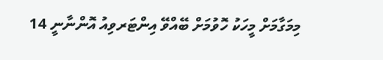މިމަގާމަށް މީހަކު ހޮވުމަށް ބޭއްވޭ އިންޓަރވިއު އޮންނާނީ 14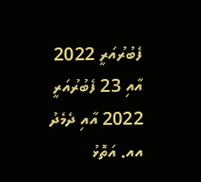ފެބުރުއަރީ 2022 އާއި 23 ފެބުރުއަރީ 2022 އާއި ދެމެދު އއ. އަތޮޅު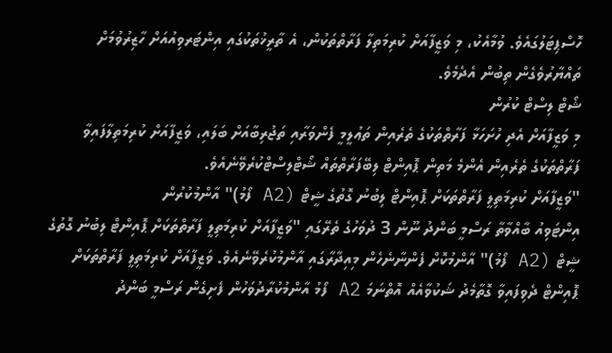ހޮސްޕިޓަލުގައެވެ. ވުމާއެކު، މި ވަޒީފާއަށް ކުރިމަތިލާ ފަރާތްތަކުން، އެ ތާރީޚުތަކުގައި އިންޓަރވިއުއަށް ހާޒިރުވުމަށް ތައްޔާރުވެގެން ތިބުން އެދެމެވެ.
ޝޯޓް ލިސްޓް ކުރުން
މި ވަޒީފާއަށް އެދި ހުށަހަޅާ ފަރާތްތަކުގެ ތެރެއިން ތަޢުލީމީ ފެންވަރާއި ތަޖުރިބާއަށް ބަލައި، ވަޒީފާއަށް ކުރިމަތިލާފައިވާ ފަރާތްތަކުގެ ތެރެއިން އެންމެ މަތިން ޕޮއިންޓް ލިބޭފަރާތްތައް ޝޯޓްލިސްޓްކުރެވޭނެއެވެ.
"ވަޒީފާއަށް ކުރިމަތިލީ ފަރާތްތަކަށް ޕޮއިންޓް ލިބުނު ގޮތުގެ ޝީޓް (A2 ފޯމު)" އާންމުކުރުން
އިންޓަވިއު ބާއްވާތާ ރަސްމީ ބަންދު ނޫން 3 ދުވަހުގެ ތެރޭގައި "ވަޒީފާއަށް ކުރިމަތިލީ ފަރާތްތަކަށް ޕޮއިންޓް ލިބުނު ގޮތުގެ ޝީޓް (A2 ފޯމު)" އާންމުކޮށް ފެންނާނެހެން މިއިދާރާގައި އާންމުކުރެވޭނެއެވެ. ވަޒީފާއަށް ކުރިމަތިލީ ފަރާތްތަކަށް ޕޮއިންޓް ދެވިފައިވާ ގޮތާމެދު ޝަކުވާއެއް އޮތްނަމަ A2 ފޯމު އާންމުކުރާދުވަހުން ފެށިގެން ރަސްމީ ބަންދު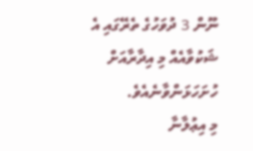ނޫން 3 ދުވަހުގެ ތެރޭގައި އެ ޝަކުވާއެއް މި އިދާރާއަށް ހުށަހަޅަންވާނެއެވެ.
މި އިޢުލާނާ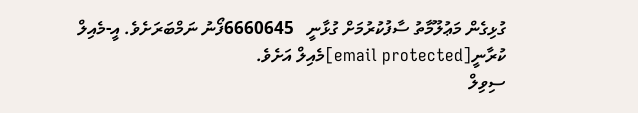ގުޅިގެން މަޢުލޫމާތު ސާފުކުރުމަށް ގުޅާނީ   6660645ފޯނު ނަމްބަރަށެވެ. އީ-މެއިލް ކުރާނީ[email protected]މެއިލް އަށެވެ.
ސިވިލް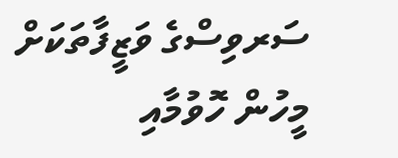ސަރވިސްގެ ވަޒީފާތަކަށް މީހުން ހޮވުމާއި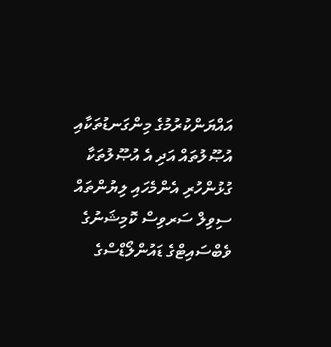އައްޔަންކުރުމުގެ މިންގަނޑުތަކާއި އުޞޫލުތައް އަދި އެ އުޞޫލުތަކާ ގުޅުންހުރި އެންމެހައި ލިޔުންތައް ސިވިލް ސަރވިސް ކޮމިޝަނުގެ ވެބްސައިޓްގެ ޑައުންލޯޑްސްގެ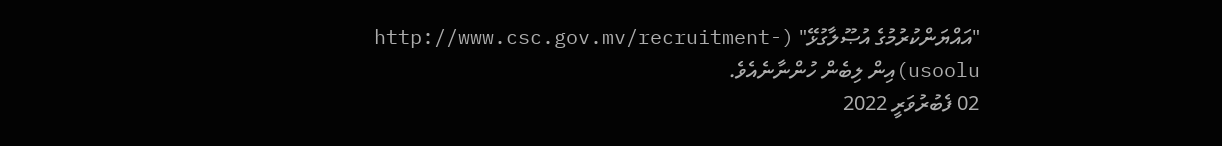"އައްޔަންކުރުމުގެ އުޞޫލާގުޅޭ" (http://www.csc.gov.mv/recruitment-usoolu)އިން ލިބެން ހުންނާނެއެވެ.
02 ފެބުރުވަރީ 2022